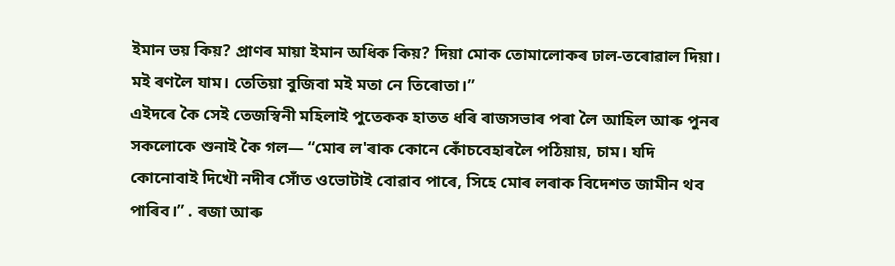ইমান ভয় কিয়? প্ৰাণৰ মায়া ইমান অধিক কিয়? দিয়া মোক তোমালোকৰ ঢাল-তৰোৱাল দিয়া। মই ৰণলৈ যাম। তেতিয়া বুজিবা মই মতা নে তিৰোতা।”
এইদৰে কৈ সেই তেজস্বিনী মহিলাই পুতেকক হাতত ধৰি ৰাজসভাৰ পৰা লৈ আহিল আৰু পুনৰ সকলোকে শুনাই কৈ গল— “মোৰ ল'ৰাক কোনে কোঁচবেহাৰলৈ পঠিয়ায়, চাম। যদি কোনোবাই দিখৌ নদীৰ সোঁত ওভোটাই বোৱাব পাৰে, সিহে মোৰ লৰাক বিদেশত জামীন থব পাৰিব।” . ৰজা আৰু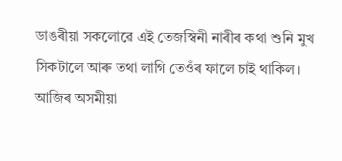ডাঙৰীয়া সকলোৱে এই তেজস্বিনী নাৰীৰ কথা শুনি মুখ সিকটালে আৰু তথা লাগি তেওঁৰ ফালে চাই থাকিল।
আজিৰ অসমীয়া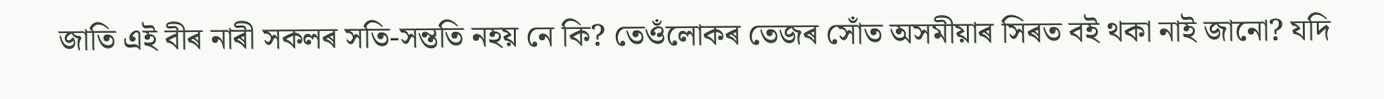জাতি এই বীৰ নাৰী সকলৰ সতি-সন্ততি নহয় নে কি? তেওঁলোকৰ তেজৰ সোঁত অসমীয়াৰ সিৰত বই থকা নাই জানো? যদি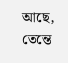আছে, তেন্তে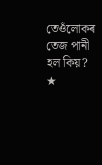তেওঁলোকৰ তেজ পানী হল কিয়?
★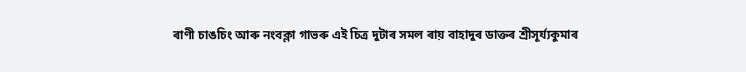ৰাণী চাঙচিং আৰু নংবক্লা গাভৰু এই চিত্ৰ দুটাৰ সমল ৰায় বাহাদুৰ ডাক্তৰ শ্ৰীসূৰ্য্যকুমাৰ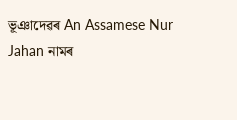ভূঞাদেৱৰ An Assamese Nur Jahan নামৰ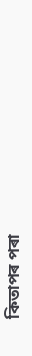কিতাপৰ পৰা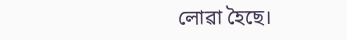লোৱা হৈছে।